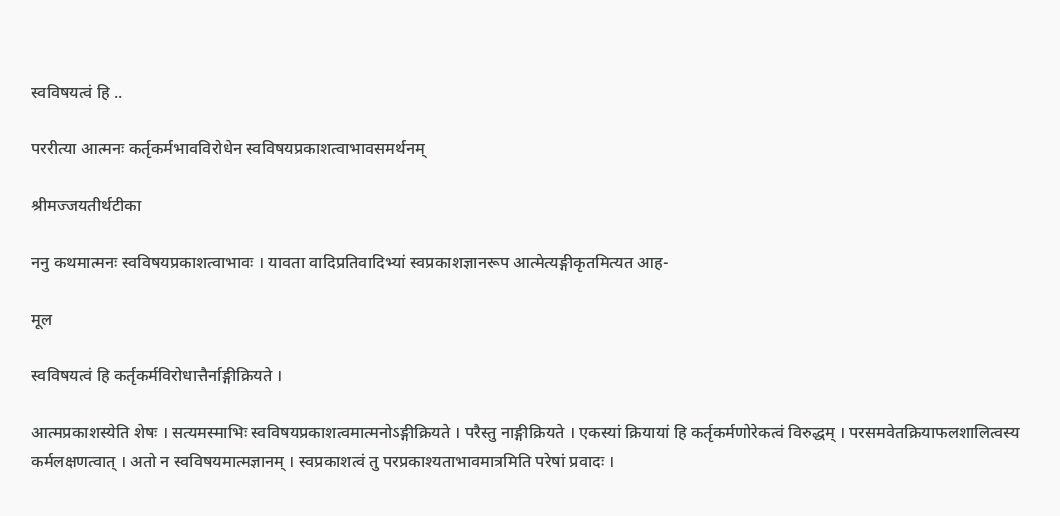स्वविषयत्वं हि ..

पररीत्या आत्मनः कर्तृकर्मभावविरोधेन स्वविषयप्रकाशत्वाभावसमर्थनम्

श्रीमज्जयतीर्थटीका

ननु कथमात्मनः स्वविषयप्रकाशत्वाभावः । यावता वादिप्रतिवादिभ्यां स्वप्रकाशज्ञानरूप आत्मेत्यङ्गीकृतमित्यत आह-

मूल

स्वविषयत्वं हि कर्तृकर्मविरोधात्तैर्नाङ्गीक्रियते ।

आत्मप्रकाशस्येति शेषः । सत्यमस्माभिः स्वविषयप्रकाशत्वमात्मनोऽङ्गीक्रियते । परैस्तु नाङ्गीक्रियते । एकस्यां क्रियायां हि कर्तृकर्मणोरेकत्वं विरुद्धम् । परसमवेतक्रियाफलशालित्वस्य कर्मलक्षणत्वात् । अतो न स्वविषयमात्मज्ञानम् । स्वप्रकाशत्वं तु परप्रकाश्यताभावमात्रमिति परेषां प्रवादः ।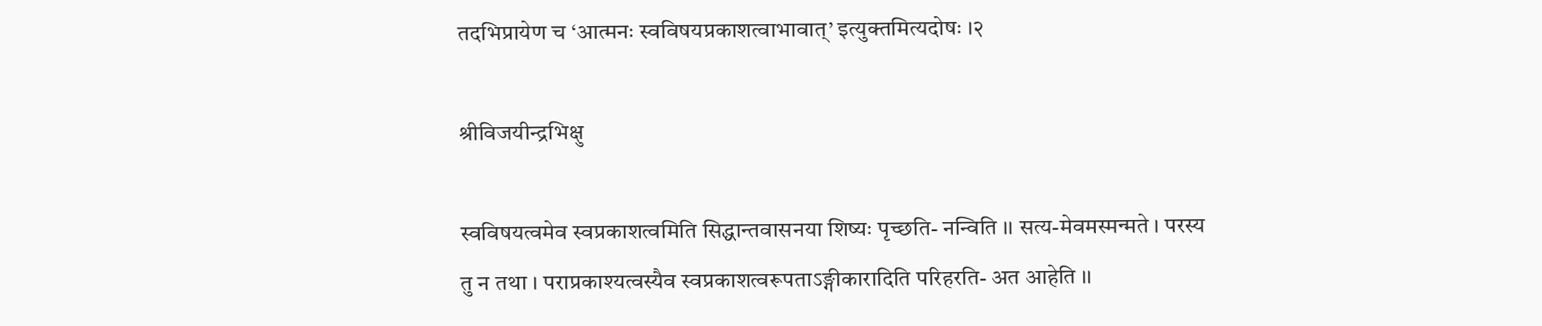तदभिप्रायेण च ‘आत्मनः स्वविषयप्रकाशत्वाभावात्’ इत्युक्तमित्यदोषः ।२

श्रीविजयीन्द्रभिक्षु

स्वविषयत्वमेव स्वप्रकाशत्वमिति सिद्धान्तवासनया शिष्यः पृच्छति- नन्विति ।। सत्य-मेवमस्मन्मते । परस्य तु न तथा । पराप्रकाश्यत्वस्यैव स्वप्रकाशत्वरूपताऽङ्गीकारादिति परिहरति- अत आहेति ।।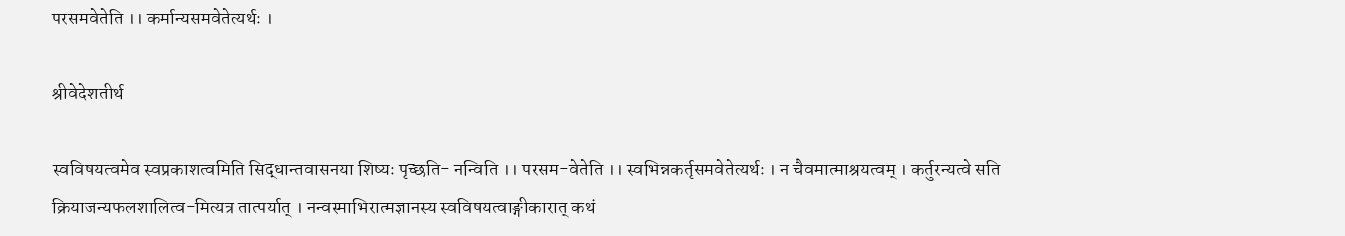परसमवेतेति ।। कर्मान्यसमवेतेत्यर्थः ।

श्रीवेदेशतीर्थ

स्वविषयत्वमेव स्वप्रकाशत्वमिति सिद्धान्तवासनया शिष्यः पृच्छति- नन्विति ।। परसम-वेतेति ।। स्वभिन्नकर्तृसमवेतेत्यर्थः । न चैवमात्माश्रयत्वम् । कर्तुरन्यत्वे सति क्रियाजन्यफलशालित्व-मित्यत्र तात्पर्यात् । नन्वस्माभिरात्मज्ञानस्य स्वविषयत्वाङ्गीकारात् कथं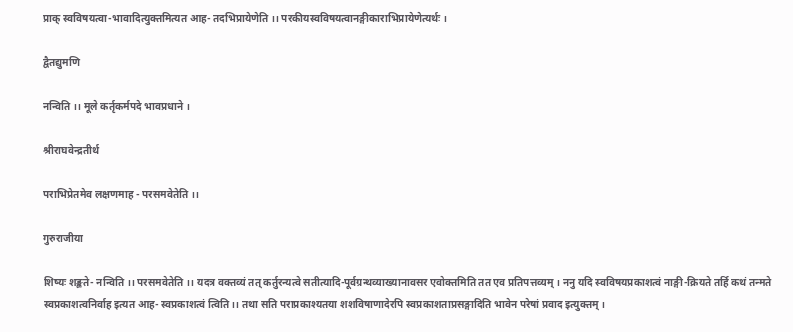प्राक् स्वविषयत्वा-भावादित्युक्तमित्यत आह- तदभिप्रायेणेति ।। परकीयस्वविषयत्वानङ्गीकाराभिप्रायेणेत्यर्थः ।

द्वैतद्युमणि

नन्विति ।। मूले कर्तृकर्मपदे भावप्रधाने ।

श्रीराघवेन्द्रतीर्थ

पराभिप्रेतमेव लक्षणमाह - परसमवेतेति ।।

गुरुराजीया

शिष्यः शङ्कते- नन्विति ।। परसमवेतेति ।। यदत्र वक्तव्यं तत् कर्तुरन्यत्वे सतीत्यादि-पूर्वग्रन्थव्याख्यानावसर एवोक्तमिति तत एव प्रतिपत्तव्यम् । ननु यदि स्वविषयप्रकाशत्वं नाङ्गी-क्रियते तर्हि कथं तन्मते स्वप्रकाशत्वनिर्वाह इत्यत आह- स्वप्रकाशत्वं त्विति ।। तथा सति पराप्रकाश्यतया शशविषाणादेरपि स्वप्रकाशताप्रसङ्गादिति भावेन परेषां प्रवाद इत्युक्तम् ।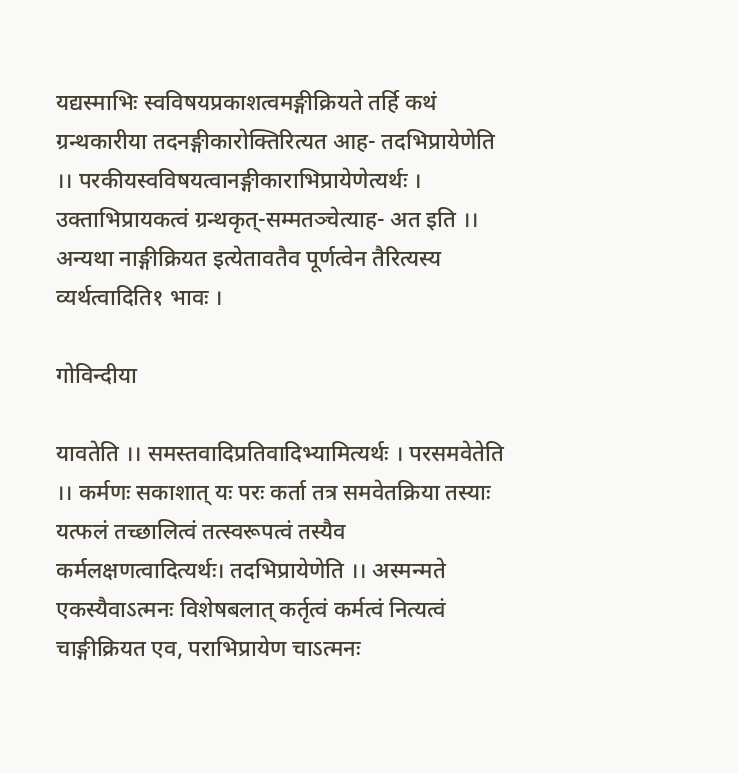यद्यस्माभिः स्वविषयप्रकाशत्वमङ्गीक्रियते तर्हि कथं ग्रन्थकारीया तदनङ्गीकारोक्तिरित्यत आह- तदभिप्रायेणेति ।। परकीयस्वविषयत्वानङ्गीकाराभिप्रायेणेत्यर्थः । उक्ताभिप्रायकत्वं ग्रन्थकृत्-सम्मतञ्चेत्याह- अत इति ।। अन्यथा नाङ्गीक्रियत इत्येतावतैव पूर्णत्वेन तैरित्यस्य व्यर्थत्वादिति१ भावः ।

गोविन्दीया

यावतेति ।। समस्तवादिप्रतिवादिभ्यामित्यर्थः । परसमवेतेति ।। कर्मणः सकाशात् यः परः कर्ता तत्र समवेतक्रिया तस्याः यत्फलं तच्छालित्वं तत्स्वरूपत्वं तस्यैव कर्मलक्षणत्वादित्यर्थः। तदभिप्रायेणेति ।। अस्मन्मते एकस्यैवाऽत्मनः विशेषबलात् कर्तृत्वं कर्मत्वं नित्यत्वं चाङ्गीक्रियत एव, पराभिप्रायेण चाऽत्मनः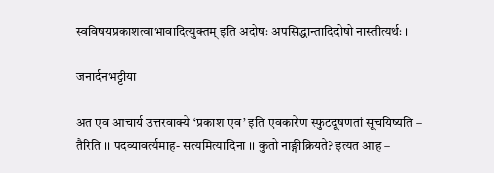स्वविषयप्रकाशत्वाभावादित्युक्तम् इति अदोषः अपसिद्धान्तादिदोषो नास्तीत्यर्थः ।

जनार्दनभट्टीया

अत एव आचार्य उत्तरवाक्ये ‘प्रकाश एव’ इति एवकारेण स्फुटदूषणतां सूचयिष्यति – तैरिति ।। पदव्यावर्त्यमाह- सत्यमित्यादिना ।। कुतो नाङ्गीक्रियते? इत्यत आह –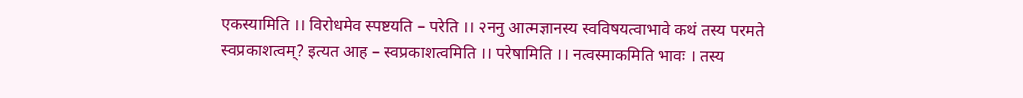एकस्यामिति ।। विरोधमेव स्पष्टयति – परेति ।। २ननु आत्मज्ञानस्य स्वविषयत्वाभावे कथं तस्य परमते स्वप्रकाशत्वम्? इत्यत आह – स्वप्रकाशत्वमिति ।। परेषामिति ।। नत्वस्माकमिति भावः । तस्य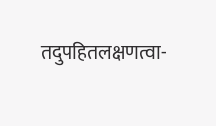तदुपहितलक्षणत्वा-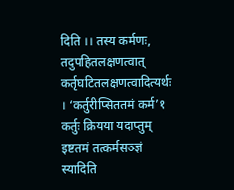दिति ।। तस्य कर्मणः, तदुपहितलक्षणत्वात् कर्तृघटितलक्षणत्वादित्यर्थः । ‘कर्तुरीप्सिततमं कर्म’१ कर्तुः क्रियया यदाप्तुम् इष्टतमं तत्कर्मसञ्ज्ञं स्यादिति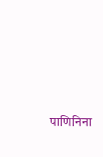पाणिनिना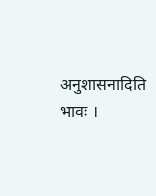अनुशासनादिति भावः ।